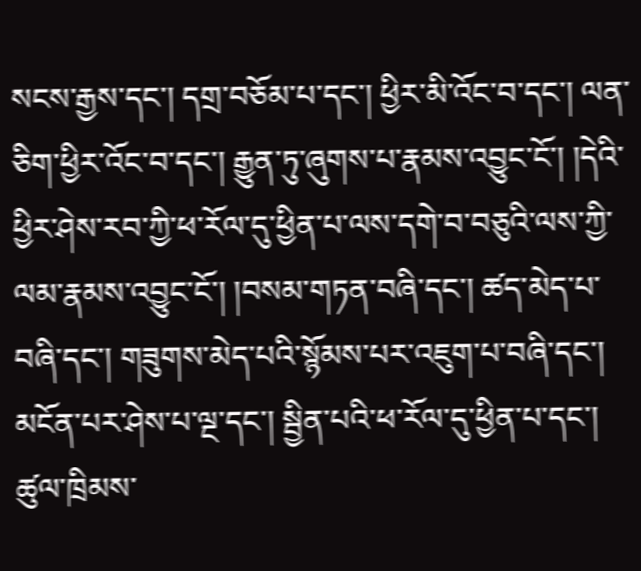སངས་རྒྱས་དང་། དགྲ་བཅོམ་པ་དང་། ཕྱིར་མི་འོང་བ་དང་། ལན་ཅིག་ཕྱིར་འོང་བ་དང་། རྒྱུན་ཏུ་ཞུགས་པ་རྣམས་འབྱུང་ངོ་། །དེའི་ཕྱིར་ཤེས་རབ་ཀྱི་ཕ་རོལ་དུ་ཕྱིན་པ་ལས་དགེ་བ་བཅུའི་ལས་ཀྱི་ལམ་རྣམས་འབྱུང་ངོ་། །བསམ་གཏན་བཞི་དང་། ཚད་མེད་པ་བཞི་དང་། གཟུགས་མེད་པའི་སྙོམས་པར་འཇུག་པ་བཞི་དང་། མངོན་པར་ཤེས་པ་ལྔ་དང་། སྦྱིན་པའི་ཕ་རོལ་དུ་ཕྱིན་པ་དང་། ཚུལ་ཁྲིམས་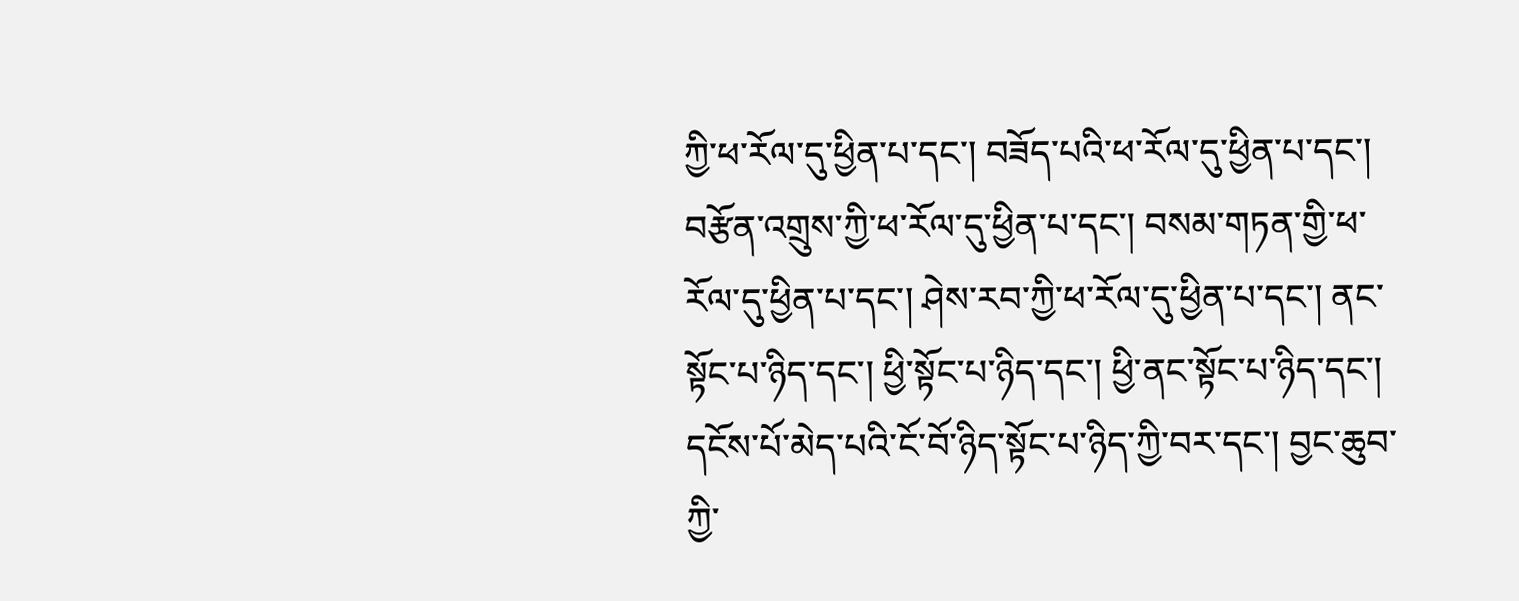ཀྱི་ཕ་རོལ་དུ་ཕྱིན་པ་དང་། བཟོད་པའི་ཕ་རོལ་དུ་ཕྱིན་པ་དང་། བརྩོན་འགྲུས་ཀྱི་ཕ་རོལ་དུ་ཕྱིན་པ་དང་། བསམ་གཏན་གྱི་ཕ་རོལ་དུ་ཕྱིན་པ་དང་། ཤེས་རབ་ཀྱི་ཕ་རོལ་དུ་ཕྱིན་པ་དང་། ནང་སྟོང་པ་ཉིད་དང་། ཕྱི་སྟོང་པ་ཉིད་དང་། ཕྱི་ནང་སྟོང་པ་ཉིད་དང་། དངོས་པོ་མེད་པའི་ངོ་བོ་ཉིད་སྟོང་པ་ཉིད་ཀྱི་བར་དང་། བྱང་ཆུབ་ཀྱི་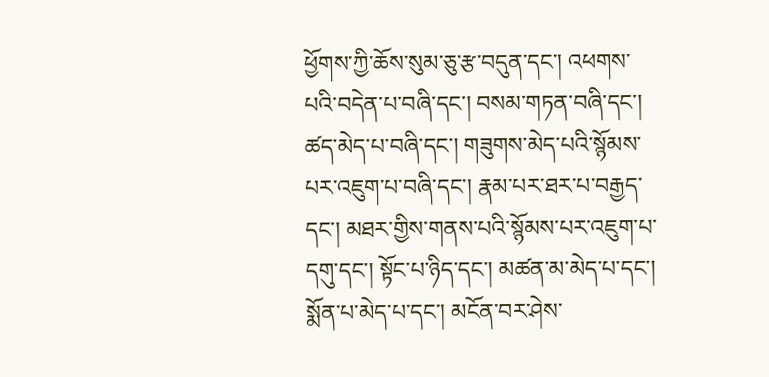ཕྱོགས་ཀྱི་ཆོས་སུམ་ཅུ་རྩ་བདུན་དང་། འཕགས་པའི་བདེན་པ་བཞི་དང་། བསམ་གཏན་བཞི་དང་། ཚད་མེད་པ་བཞི་དང་། གཟུགས་མེད་པའི་སྙོམས་པར་འཇུག་པ་བཞི་དང་། རྣམ་པར་ཐར་པ་བརྒྱད་དང་། མཐར་གྱིས་གནས་པའི་སྙོམས་པར་འཇུག་པ་དགུ་དང་། སྟོང་པ་ཉིད་དང་། མཚན་མ་མེད་པ་དང་། སྨོན་པ་མེད་པ་དང་། མངོན་བར་ཤེས་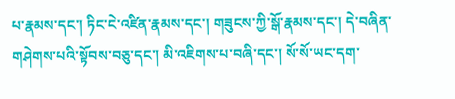པ་རྣམས་དང་། ཏིང་ངེ་འཛིན་རྣམས་དང་། གཟུངས་ཀྱི་སྒོ་རྣམས་དང་། དེ་བཞིན་གཤེགས་པའི་སྟོབས་བཅུ་དང་། མི་འཇིགས་པ་བཞི་དང་། སོ་སོ་ཡང་དག་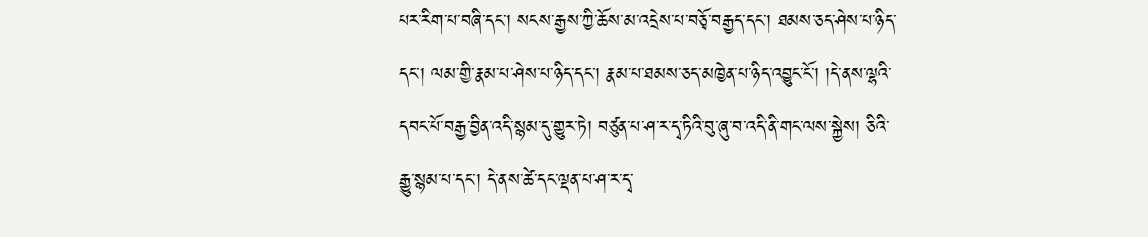པར་རིག་པ་བཞི་དང་། སངས་རྒྱས་ཀྱི་ཆོས་མ་འདྲེས་པ་བཅྭོ་བརྒྱད་དང་། ཐམས་ཅད་ཤེས་པ་ཉིད་དང་། ལམ་གྱི་རྣམ་པ་ཤེས་པ་ཉིད་དང་། རྣམ་པ་ཐམས་ཅད་མཁྱེན་པ་ཉིད་འབྱུང་ངོ་། །དེ་ནས་ལྷའི་དབང་པོ་བརྒྱ་བྱིན་འདི་སྙམ་དུ་གྱུར་ཏེ། བཙུན་པ་ཤ་ར་དྭ་ཏིའི་བུ་ཞུ་བ་འདི་ནི་གང་ལས་སྐྱེས། ཅིའི་རྒྱུ་སྙམ་པ་དང་། དེ་ནས་ཚེ་དང་ལྡན་པ་ཤ་ར་དྭ་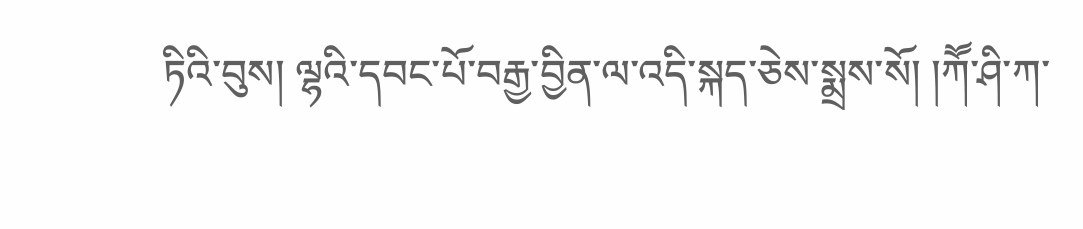ཏིའི་བུས། ལྷའི་དབང་པོ་བརྒྱ་བྱིན་ལ་འདི་སྐད་ཅེས་སྨྲས་སོ། །ཀཽ་ཤི་ཀ་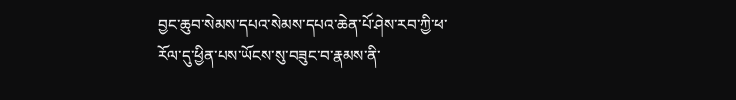བྱང་ཆུབ་སེམས་དཔའ་སེམས་དཔའ་ཆེན་པོ་ཤེས་རབ་ཀྱི་ཕ་རོལ་དུ་ཕྱིན་པས་ཡོངས་སུ་བཟུང་བ་རྣམས་ནི་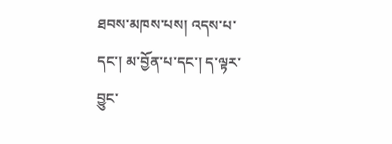ཐབས་མཁས་པས། འདས་པ་དང་། མ་བྱོན་པ་དང་། ད་ལྟར་བྱུང་